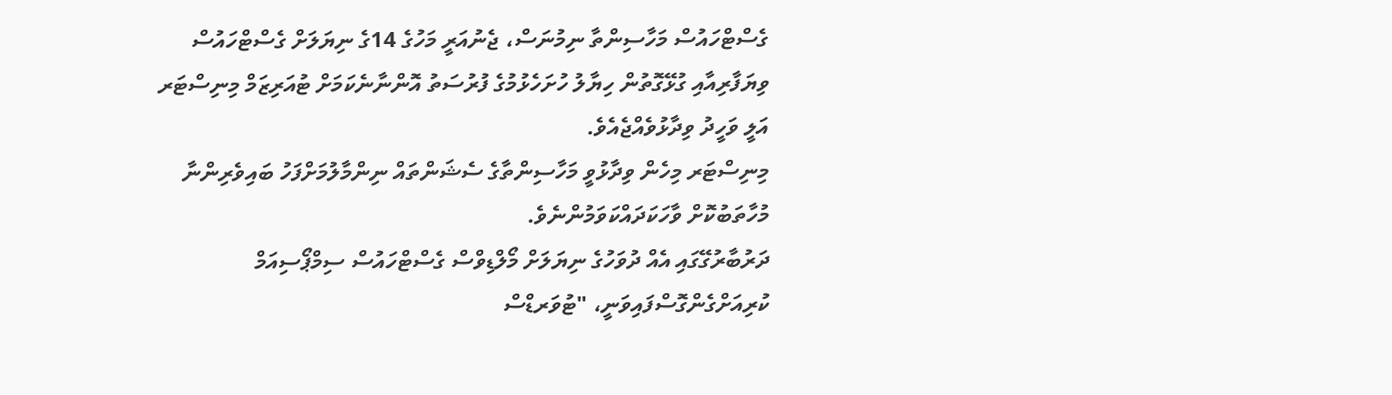ގެސްޓްހައުސް މަހާސިންތާ ނިމުނަސް، ޖެނުއަރީ މަހުގެ 14ގެ ނިޔަލަށް ގެސްޓްހައުސް ވިޔަފާރިއާއި ގުޅޭގޮތުން ހިޔާލު ހުށަހެޅުމުގެ ފުރުސަތު އޮންނާނެކަމަށް ޓުއަރިޒަމް މިނިސްޓަރ އަލީ ވަހީދު ވިދާޅުވެއްޖެއެވެ.
މިނިސްޓަރ މިހެން ވިދާޅުވީ މަހާސިންތާގެ ސެޝަންތައް ނިންމާލުމަށްފަހު ބައިވެރިންނާ މުހާތަބުކޮށް ވާހަކަދައްކަވަމުންނެވެ.
ދަރުބާރުގޭގައި އެއް ދުވަހުގެ ނިޔަލަށް މޯލްޑިވްސް ގެސްޓްހައުސް ސިމްޕޯސިއަމް ކުރިއަށްގެންގޮސްފައިވަނީ، "ޓުވަރޑްސް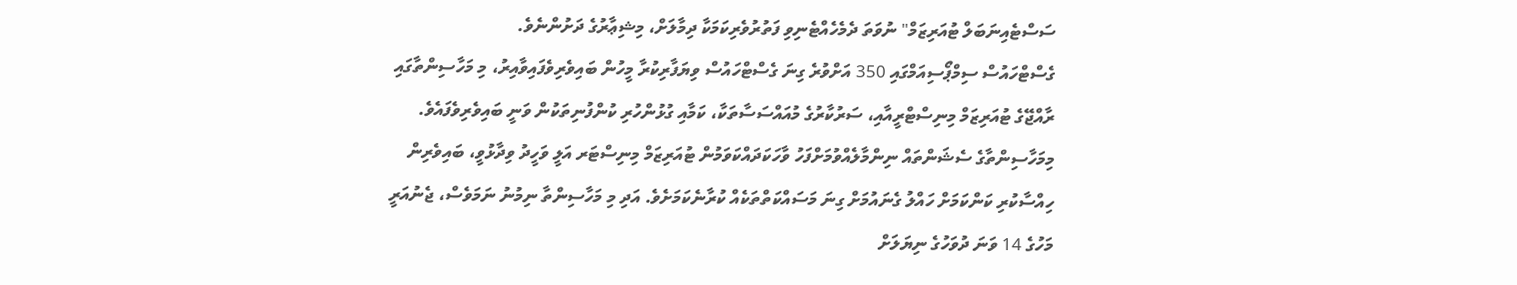ސަސްޓެއިނަބަލް ޓުއަރިޒަމް" ނުވަތަ ދެމެހެއްޓެނިވި ފަތުރުވެރިކަމަކާ ދިމާލަށް، މިޝިޢާރުގެ ދަށުންނެވެ.
ގެސްޓްހައުސް ސިމްޕޯސިއަމްގައި 350 އަށްވުރެ ގިނަ ގެސްޓްހައުސް ވިޔަފާރިކުރާ މީހުން ބައިވެރިވެފައިވާއިރު، މި މަހާސިންތާގައި ރާއްޖޭގެ ޓުއަރިޒަމް މިނިސްޓްރީއާއި، ސަރުކާރުގެ މުއައްސަސާތަކާ، ކަމާއި ގުޅުންހުރި ކުންފުނިތަކުން ވަނީ ބައިވެރިވެފައެވެ.
މިމަހާސިންތާގެ ސެޝަންތައް ނިންމާލެއްވުމަށްފަހު ވާހަކަދައްކަވަމުން ޓުއަރިޒަމް މިނިސްޓަރ އަލީ ވަހީދު ވިދާޅުވީ، ބައިވެރިން ހިއްސާކުރި ކަންކަމަށް ހައްލު ގެނައުމަށް ގިނަ މަސައްކަތްތަކެއް ކުރާނެކަމަށެވެ. އަދި މި މަހާސިންތާ ނިމުނު ނަމަވެސް، ޖެނުއަރީ މަހުގެ 14 ވަނަ ދުވަހުގެ ނިޔަލަށް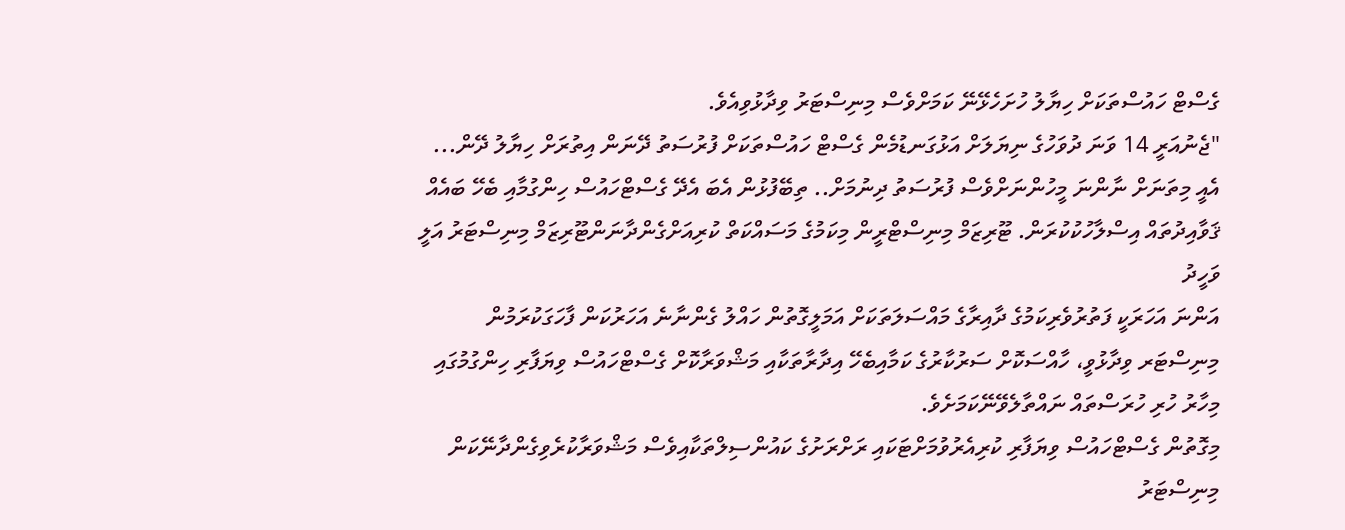ގެސްޓް ހައުސްތަކަށް ހިޔާލު ހުށަހެޅޭނޭ ކަމަށްވެސް މިނިސްޓަރު ވިދާޅުވިއެވެ.
"ޖެނުއަރީ 14 ވަނަ ދުވަހުގެ ނިޔަލަށް އަޅުގަނޑުމެން ގެސްޓް ހައުސްތަކަށް ފުރުސަތު ދޭނަން އިތުރަށް ހިޔާލު ދޭން... އެއީ މިތަނަށް ނާންނަ މީހުންނަށްވެސް ފުރުސަތު ދިނުމަށް.. ތިބޭފުޅުން އެބަ އެދޭ ގެސްޓްހައުސް ހިންގުމާއި ބެހޭ ބައެއް ޤަވާއިދުތައް އިސްލާހުކުކުރަން. ޓޫރިޒަމް މިނިސްޓްރީން މިކަމުގެ މަސައްކަތް ކުރިއަށްގެންދާނަންޓޫރިޒަމް މިނިސްޓަރު އަލީ ވަހީދު
އަންނަ އަހަރަކީ ފަތުރުވެރިކަމުގެ ދާއިރާގެ މައްސަލަތަކަށް އަމަލީގޮތުން ހައްލު ގެންނާނެ އަހަރުކަން ފާހަގަކުރަމުން މިނިސްޓަރ ވިދާޅުވީ، ހާއްސަކޮށް ސަރުކާރުގެ ކަމާއިބެހޭ އިދާރާތަކާއި މަޝްވަރާކޮށް ގެސްޓްހައުސް ވިޔަފާރި ހިންގުމުގައި މިހާރު ހުރި ހުރަސްތައް ނައްތާލެވޭނޭކަމަށެވެ.
މިގޮތުން ގެސްޓްހައުސް ވިޔަފާރި ކުރިއެރުވުމަށްޓަކައި ރަށްރަށުގެ ކައުންސިލްތަކާއިވެސް މަޝްވަރާކުރެވިގެންދާނޭކަން މިނިސްޓަރު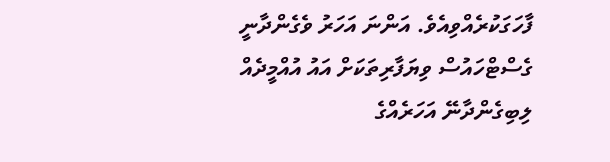ފާހަގަކުރެއްވިއެވެ. އަންނަ އަހަރު ވެގެންދާނީ ގެސްޓްހައުސް ވިޔަފާރިތަކަށް އައު އުއްމީދެއް ލިބިގެންދާނޭ އަހަރެއްގެ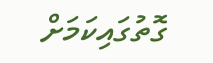ގޮތުގައިކަމަށް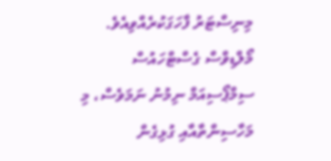މިނިސްޓަރު ފާހަގަކުރެއްވިއެވެ.
މޯލްޑިވްސް ގެސްޓްހައުސް ސިމްޕޯސިއަމް ނިމުނު ނަމަވެސް، މި މަހާސިންތާއާއި ގުޅިގެން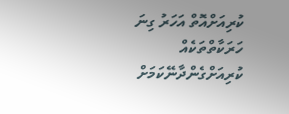ކުރިއަށްއޮތް އަހަރު ގިނަ ހަރަކާތްތަކެއް ކުރިއަށްގެންދާނޭކަމަށް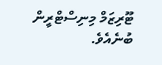ޓޫރިޒަމް މިނިސްޓްރީން ބުނެއެވެ.